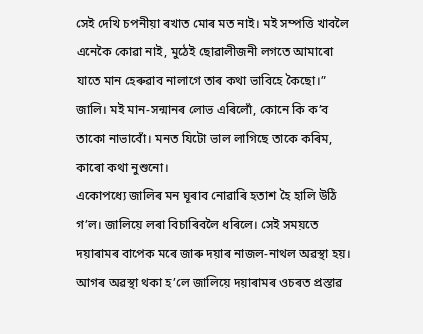সেই দেখি চপনীয়া ৰখাত মোৰ মত নাই। মই সম্পত্তি খাবলৈ এনেকৈ কোৱা নাই, মুঠেই ছোৱালীজনী লগতে আমাৰো যাতে মান হেৰুৱাব নালাগে তাৰ কথা ভাবিহে কৈছো।”
জালি। মই মান-সন্মানৰ লোভ এৰিলোঁ, কোনে কি ক’ব তাকো নাভাবোঁ। মনত যিটো ভাল লাগিছে তাকে কৰিম, কাৰো কথা নুশুনো।
একোপধ্যে জালিৰ মন ঘূৰাব নোৱাৰি হতাশ হৈ হালি উঠি গ’ল। জালিয়ে লৰা বিচাৰিবলৈ ধৰিলে। সেই সময়তে দয়াৰামৰ বাপেক মৰে জাৰু দয়াৰ নাজল-নাথল অৱস্থা হয়। আগৰ অৱস্থা থকা হ’লে জালিয়ে দয়াৰামৰ ওচৰত প্ৰস্তাৱ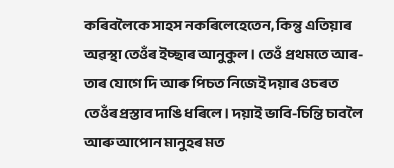কৰিবলৈকে সাহস নকৰিলেহেতেন, কিন্তু এতিয়াৰ অৱস্থা তেওঁৰ ইচ্ছাৰ আনুকুল। তেওঁ প্ৰথমতে আৰ-তাৰ যোগে দি আৰু পিচত নিজেই দয়াৰ ওচৰত তেওঁৰ প্ৰস্তাব দাঙি ধৰিলে। দয়াই ভাবি-চিন্তি চাবলৈ আৰু আপোন মানুহৰ মত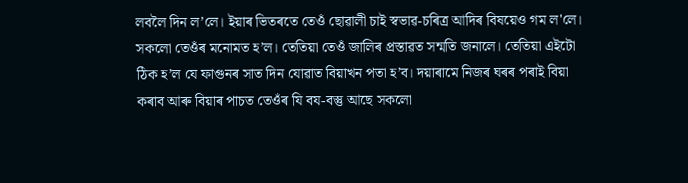লবলৈ দিন ল’লে। ইয়াৰ ভিতৰতে তেওঁ ছোৱালী চাই স্বভাৱ-চৰিত্ৰ আদিৰ বিষয়েও গম ল'লে। সকলো তেওঁৰ মনোমত হ’ল। তেতিয়া তেওঁ জালিৰ প্ৰস্তাৱত সন্মতি জনালে। তেতিয়া এইটো ঠিক হ’ল যে ফাগুনৰ সাত দিন যোৱাত বিয়াখন পতা হ’ব। দয়াৰামে নিজৰ ঘৰৰ পৰাই বিয়া কৰাব আৰু বিয়াৰ পাচত তেওঁৰ যি বয-বস্তু আছে সকলো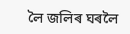লৈ জলিৰ ঘৰলৈ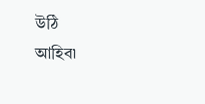উঠি
আহিব৷